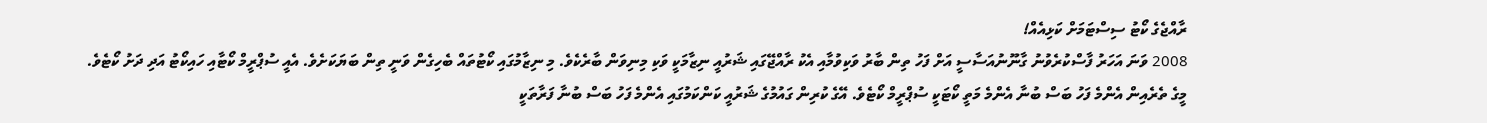ރާއްޖެގެ ކޯޓު ސިސްޓަމަށް ކަޅިއެއް!
2008 ވަނަ އަހަރު ފާސްކުރެވުނު ގާނޫނުއަސާސީ އަށް ފަހު ތިން ބާރު ވަކިވުމާއި އެކު ރާއްޖޭގައި ޝަރުއީ ނިޒާމަކީ ވަކި މިނިވަން ބާރެކެވެ. މި ނިޒާމުގައި ކޯޓުތައް ބެހިގެން ވަނީ ތިން ބަޔަކަށެވެ. އެއީ ސުޕްރީމް ކޯޓާއި ހައިކޯޓު އަދި ދަށު ކޯޓެވެ.
މީގެ ތެރެއިން އެންމެ ފަހު ބަސް ބުނާ އެންމެ މަތީ ކޯޓަކީ ސުޕްރީމް ކޯޓެވެ. އޭގެ ކުރިން ގައުމުގެ ޝަރުއީ ކަންކަމުގައި އެންމެ ފަހު ބަސް ބުނާ ފަރާތަކީ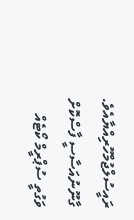ރައީސުލްޖުމްހޫރިއްޔާއެވެ. ގާނޫނުއަސާސީ ފާސްކޮށް ވަގުތީ ސުޕްރީމް ކޯޓެއް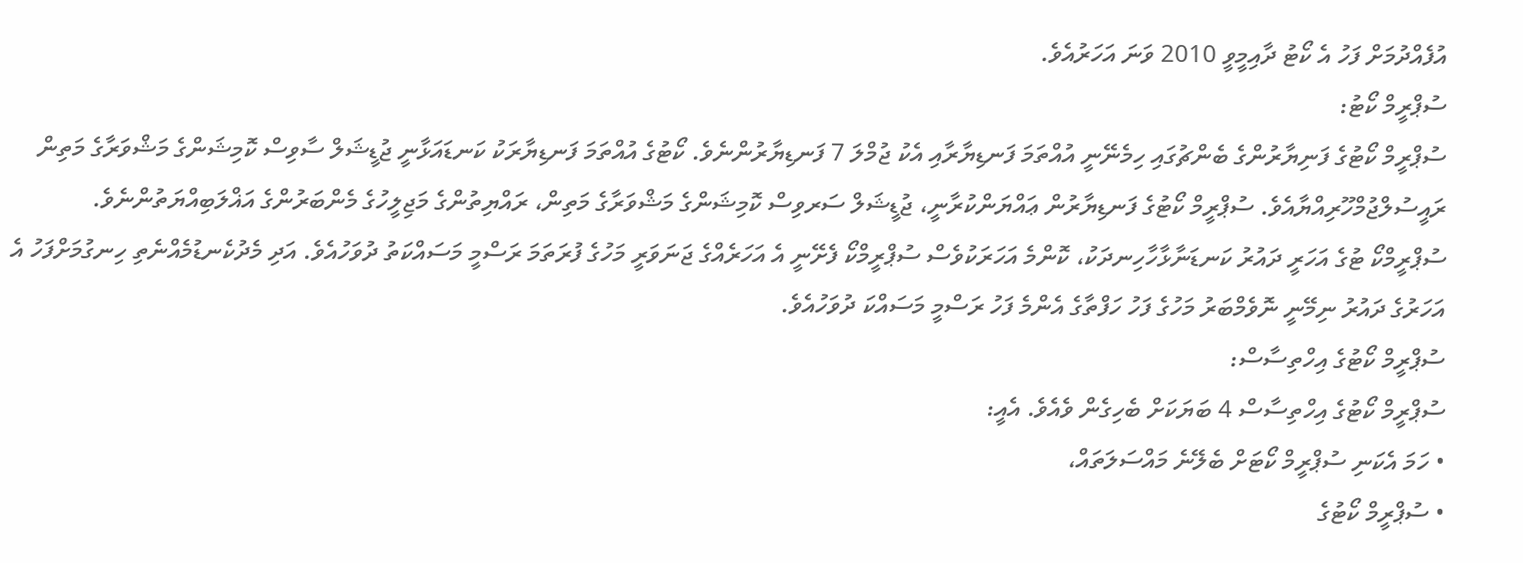އުފެއްދުމަށް ފަހު އެ ކޯޓު ދާއިމީވީ 2010 ވަނަ އަހަރުއެވެ.
ސުޕްރީމް ކޯޓު:
ސުޕްރީމް ކޯޓުގެ ފަނިޔާރުންގެ ބެންޗުގައި ހިމެނޭނީ އުއްތަމަ ފަނޑިޔާރާއި އެކު ޖުމްލަ 7 ފަނޑިޔާރުންނެވެ. ކޯޓުގެ އުއްތަމަ ފަނޑިޔާރަކު ކަނޑައަޅާނީ ޖުޑީޝަލް ސާވިސް ކޮމިޝަންގެ މަޝްވަރާގެ މަތިން ރައީސުލްޖުމްހޫރިއްޔާއެވެ. ސުޕްރީމް ކޯޓުގެ ފަނޑިޔާރުން ޢައްޔަންކުރާނީ، ޖުޑީޝަލް ސަރވިސް ކޮމިޝަންގެ މަޝްވަރާގެ މަތިން، ރައްޔިތުންގެ މަޖިލީހުގެ މެންބަރުންގެ އަޣްލަބިއްޔަތުންނެވެ.
ސުޕްރީމްކޯ ޓުގެ އަހަރީ ދައުރު ކަނޑަނާޅާހާހިނދަކު، ކޮންމެ އަހަރަކުވެސް ސުޕްރީމްކޯ ފެށޭނީ އެ އަހަރެއްގެ ޖަނަވަރީ މަހުގެ ފުރަތަމަ ރަސްމީ މަސައްކަތު ދުވަހުއެވެ. އަދި މެދުކެނޑުމެއްނެތި ހިނގުމަށްފަހު އެ އަހަރުގެ ދައުރު ނިމޭނީ ނޮވެމްބަރު މަހުގެ ފަހު ހަފްތާގެ އެންމެ ފަހު ރަސްމީ މަސައްކަ ދުވަހުއެވެ.
ސުޕްރީމް ކޯޓުގެ އިހްތިސާސް:
ސުޕްރީމް ކޯޓުގެ އިހްތިސާސް 4 ބަޔަކަށް ބެހިގެން ވެއެވެ. އެއީ:
• ހަމަ އެކަނި ސުޕްރީމް ކޯޓަށް ބެލޭނެ މައްސަލަތައް،
• ސުޕްރީމް ކޯޓުގެ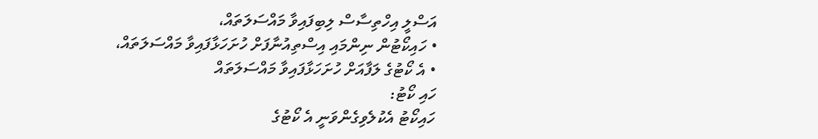އަސްލީ އިހްތިސާސް ލިބިފައިވާ މައްސަލަތައް،
• ހައިކޯޓުން ނިންމައި އިސްތިއުނާފަށް ހުށަހަޅާފައިވާ މައްސަލަތައް،
• އެ ކޯޓުގެ ލަފާއަށް ހުށަހަޅާފައިވާ މައްސަލަތައް
ހައި ކޯޓު:
ހައިކޯޓު އެކުލެވިގެންވަނީ އެ ކޯޓުގެ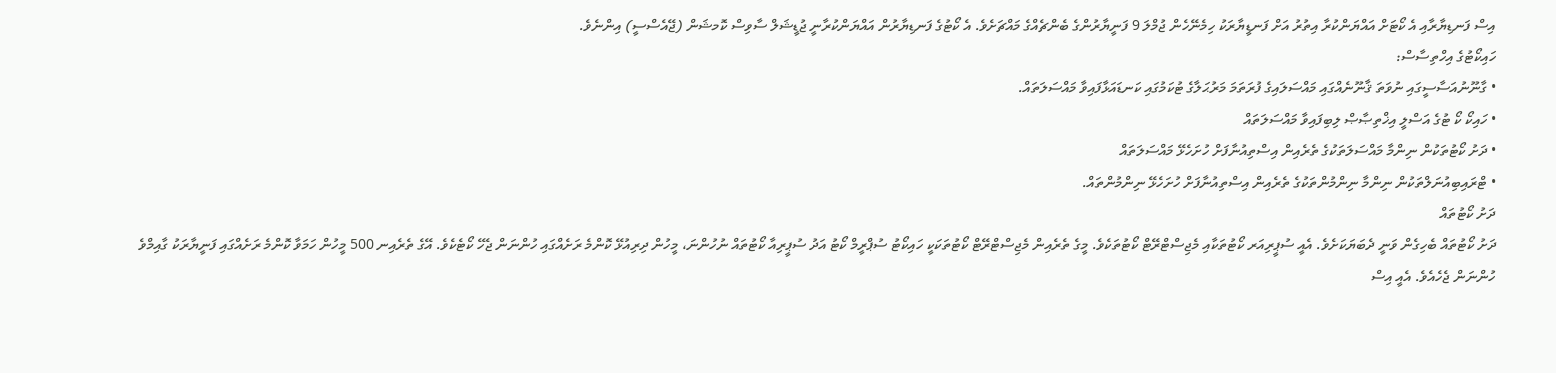އިސް ފަނޑިޔާރާއި އެ ކޯޓަށް އައްޔަންކުރާ އިތުރު އަށް ފަނޑީޔާރަކު ހިމެނޭހެން ޖުމްލަ 9 ފަނީޔާރުންގެ ބެންޗެއްގެ މައްޗަށެވެ. އެ ކޯޓުގެ ފަނޑިޔާރުން އައްޔަންކުރާނީ ޖުޑީޝަލް ސާވިސް ކޮމޝަން (ޖޭއެސްސީ) އިންނެވެ.
ހައިކޯޓުގެ އިހްތިސާސް:
• ގާނޫނުއަސާސީގައި ނުވަތަ ޤާނޫނެއްގައި މައްސަލައިގެ ފުރަތަމަ މަރުޙަލާގެ ޓުކަމުގައި ކަނޑައަޅާފައިވާ މައްސަލަތައް.
• ހައިކޯ ކޯ ޓުގެ އަސްލީ އިޚްތިޞާޞް ލިބިފައިވާ މައްސަލަތައް
• ދަށު ކޯޓުތަކުން ނިންމާ މައްސަލަތަކުގެ ތެރެއިން އިސްތިއުނާފަށް ހުށަހެޅޭ މައްސަލަތައް
• ޓްރައިބިއުނަލްތަކުން ނިންމާ ނިންމުންތަކުގެ ތެރެއިން އިސްތިއުނާފަށް ހުށަހެޅޭ ނިންމުންތައް.
ދަށު ކޯޓުތައް
ދަށު ކޯޓުތައް ބެހިގެން ވަނީ ދެބަޔަކަށެވެ. އެއީ ސުޕީރިއަރ ކޯޓުތަކާއި މެޖިސްޓްރޭޓް ކޯޓުތަކެވެ. މީގެ ތެރެއިން މެޖިސްޓްރޭޓް ކޯޓުތަކަކީ ހައިކޯޓު ސުޕްރީމް ކޯޓު އަދު ސުޕީރިއާ ކޯޓުތައް ނުހުންނަ، މީހުން ދިރިއުޅޭ ކޮންމެ ރަށެއްގައި ހުންނަން ޖެހޭ ކޯޓެކެވެ. އޭގެ ތެރެއިނ 500 މީހުން ހަމަވާ ކޮންމެ ރަށެއްގައި ފަނީޔާރަކު ގާއިމްވެ ހުންނަން ޖެހެއެވެ. އެއީ އިސް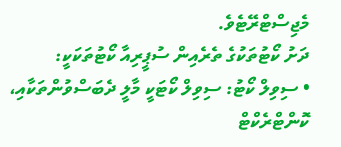މެޖިސްޓްރޭޓެވެ.
ދަށު ކޯޓުތަކުގެ ތެރެއިން ސުޕީރިއާ ކޯޓުތަކަކީ:
• ސިވިލް ކޯޓު: ސިވިލް ކޯޓަކީ މާލީ ދެބަސްވުންތަކާއި، ކޮންޓްރެކްޓް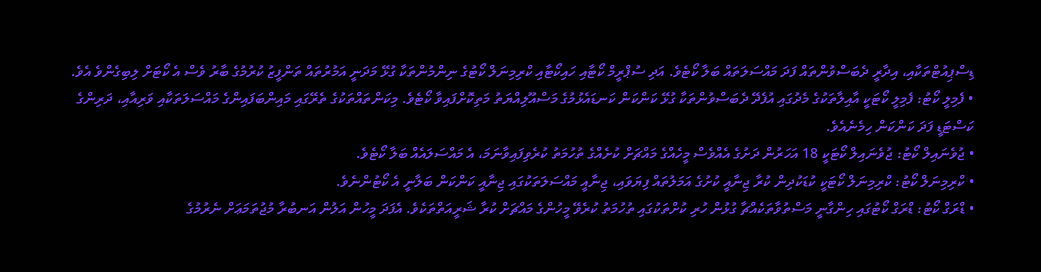ޑިސްޕިއުޓްތަކާއި، އިދާރީ ދެބަސްވުންތައް ފަދަ މައްސަލަތައް ބަލާ ކޯޓެވެ. އަދި ސުޕްރީމް ކޯޓާއި ހައިކޯޓާއި ކްރިމިނަލް ކޯޓުގެ ނިންމުންތަކާ ގުޅޭ މަދަނީ އަމުރުތައް ތަންފީޒު ކުރުމުގެ ބާރު ވެސް އެ ކޯޓަށް ލިބިގެންވެ އެވެ.
• ފެމިލީ ކޯޓު: ފެމިލީ ކޯޓަކީ އާއިލާތަކުގެ މެދުގައި އުފެދޭ ދެބަސްވުންތަކާ ގުޅޭ ކަންކަން ކަނޑައެޅުމުގެ މަސްއޫލިއްޔަތު މަތިކޮށްފައިވާ ކޯޓެވެ. މިކަންތައްތަކުގެ ތެރޭގައި މައިންބަފައިންގެ މައްސަލަތަކާއި ވަރިއާއި، ދަރިންގެ ކަސްޓަޑީ ފަދަ ކަންކަން ހިމެނެއެވެ.
• ޖުވެނައިލް ކޯޓު: ޖުވެނައިލް ކޯޓަކީ 18 އަހަރުން ދަށުގެ އެއްވެސް މީހެއްގެ މައްޗަށް ކުށެއްގެ ތުހުމަތު ކުރެވިފައިވާނަމަ، އެ މައްސަލައެއް ބަލާ ކޯޓެވެ.
• ކްރިމިނަލް ކޯޓު: ކްރިމިނަލް ކޯޓަކީ ކުޑަކުދިން ކުރާ ޖިނާއީ ކުށުގެ އަމަލުތައް ފިޔަވައި، ޖިނާއީ މައްސަލަތަކުގައި ޖިނާއީ ކަންކަން ބަލާނީ އެ ކޯޓުންނެވެ.
• ޑްރަގް ކޯޓު: ޑްރަގް ކޯޓުގައި ހިންގާނީ މަސްތުވާތަކެއްޗާ ގުޅުން ހުރި ކުށްތަކުގައި ތުހުމަތު ކުރެވޭ މީހުންގެ މައްޗަށް ކުރާ ޝަރީއަތްތަކެވެ. އެފަދަ މީހުން އަލުން އަނބުރާ މުޖުތަމަޢަށް ނެރުމުގެ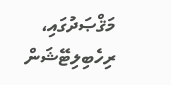މަޤްޞަދުގައި، ރިހެބިލިޓޭޝަން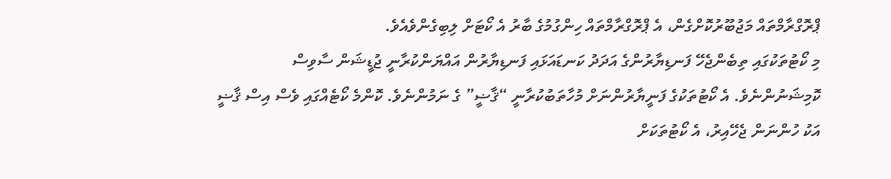ޕްރޮގްރާމްތައް މަޖުބޫރުކޮށްގެން، އެ ޕްރޮގްރާމްތައް ހިންގުމުގެ ބާރު އެ ކޯޓަށް ލިބިގެންވެއެވެ.
މި ކޯޓުތަކުގައި ތިބެންޖެހޭ ފަނޑިޔާރުންގެ އަދަދު ކަނޑައަޅައި ފަނޑިޔާރުން އައްޔަންކުރާނީ ޖުޑީޝަން ސާވިސް ކޮމިޝަނުންނެވެ. އެ ކޯޓުތަކުގެ ފަނީޔާރުންނަށް މުހާތަބުކުރާނީ “ޤާޟީ” ގެ ނަމުންނެވެ. ކޮންމެ ކޯޓެއްގައި ވެސް އިސް ޤާޟީ އަކު ހުންނަން ޖެހޭއިރު، އެ ކޯޓުތަކަށް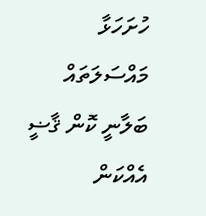ހުށަހަޅާ މައްސަލަތައް ބަލާނީ ކޮން ޤާޟީ އެއްކަން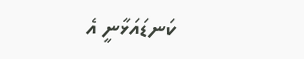ކަނޑައަޅާނީ އެ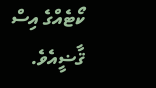ކޯޓެއްގެ އިސް ޤާޟީއެވެ.